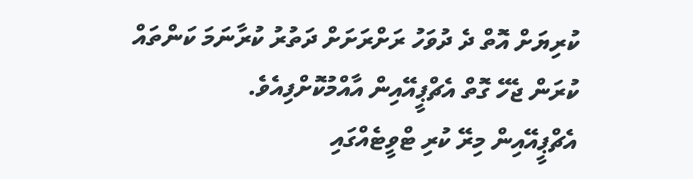ކުރިޔަށް އޮތް ދެ ދުވަހު ރަށްރަށަށް ދަތުރު ކުރާނަމަ ކަންތައް ކުރަން ޖެހޭ ގޮތް އެޗްޕީއޭއިން އާއްމުކޮށްފިއެވެ.
އެޗްޕީއޭއިން މިރޭ ކުރި ޓްވީޓެއްގައި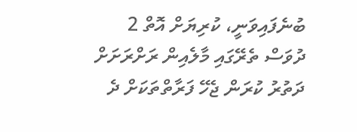ބުނެފައިވަނީ، ކުރިޔަށް އޮތް 2 ދުވަސް ތެރޭގައި މާލެއިން ރަށްރަށަށް ދަތުރު ކުރަން ޖެހޭ ފަރާތްތަކަށް ދެ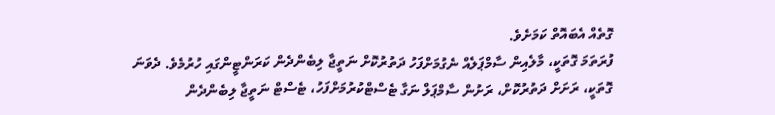ގޮތެއް އެބައޮތް ކަމަށެވެ.
ފުރަތަމަ ގޮތަކީ، މާލެއިން ސާމްޕަލެއް ނެގުމަށްފަހު ދަތުރުކޮށް ނަތީޖާ ލިބެންދެން ކަރަންޓީންގައި ހުރުމެވެ. ދެވަނަ ގޮތަކީ، ރަށަށް ދަތުރުކޮށް، ރަށުން ސާމްޕަލް ނަގާ ޓެސްޓްކުރުމަށްފަހު، ޓެސްޓް ނަތީޖާ ލިބެންދެން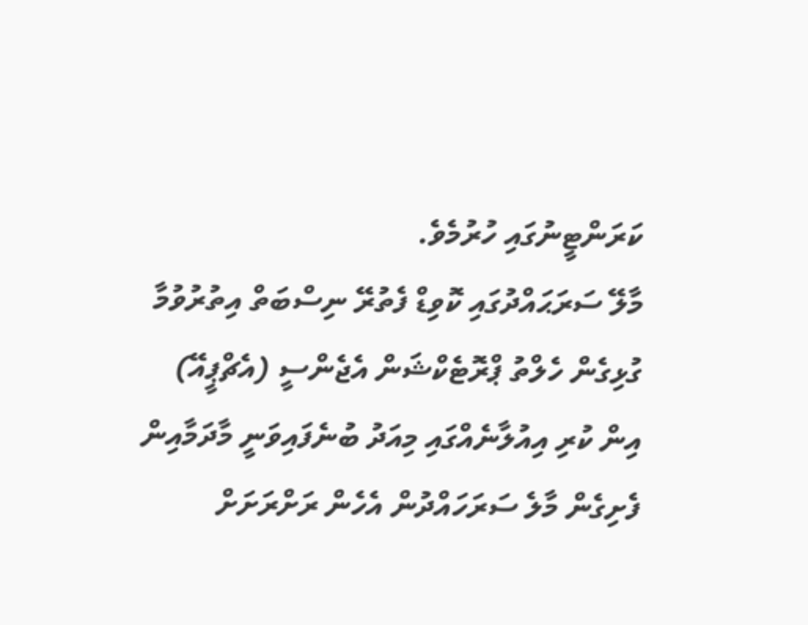ކަރަންޓީނުގައި ހުރުމެވެ.
މާލޭ ސަރަޙައްދުގައި ކޮވިޑް ފެތުރޭ ނިސްބަތް އިތުރުވުމާ ގުޅިގެން ހެލްތު ޕްރޮޓެކްޝަން އެޖެންސީ (އެޗްޕީއޭ) އިން ކުރި އިއުލާނެއްގައި މިއަދު ބުނެފައިވަނީ މާދަމާއިން ފެށިގެން މާލެ ސަރަހައްދުން އެހެން ރަށްރަށަށް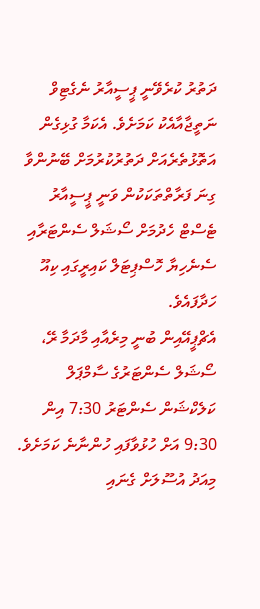ދަތުރު ކުރެވޭނީ ޕީސީއާރު ނެގެޓިވް ނަތީޖާއާއެކު ކަމަށެވެ. އެކަމާ ގުޅިގެން އަތޮޅުތެރެއަށް ދަތުރުކުރުމަށް ބޭނުންވާ ގިނަ ފަރާތްތަކަކުން ވަނީ ޕީސީއާރު ޓެސްޓް ހެދުމަށް ސޯޝަލް ސެންޓަރާއި ސެނެހިޔާ ހޮސްޕިޓަލް ކައިރީގައި ކިއޫ ހަދާފައެވެ.
އެޗްޕީއޭއިން ބުނީ މިރެއާއި މާދަމާ ރޭ، ސޯޝަލް ސެންޓަރުގެ ސާމްޕަލް ކަލެކްޝަން ސެންޓަރު 7:30 އިން 9:30 އަށް ހުޅުވާފައި ހުންނާނެ ކަމަށެވެ.
މިއަދު އުސޫލަށް ގެނައި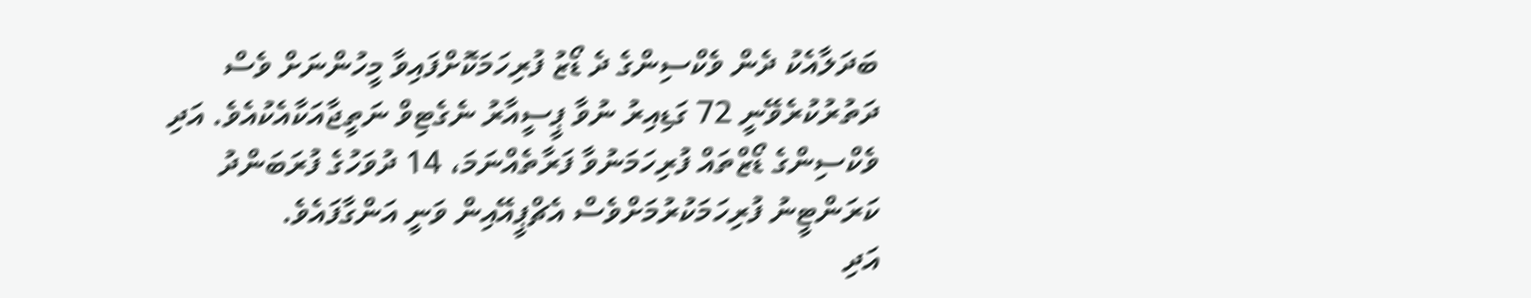ބަދަލާއެކު ދެން ވެކްސިންގެ ދެ ޑޯޒު ފުރިހަމަކޮށްފައިވާ މީހުންނަށް ވެސް ދަތުރުކުރެވޭނީ 72 ގަޑިއިރު ނުވާ ޕީސީއާރު ނެގެޓިވް ނަތީޖާއަކާއެކުއެވެ. އަދި ވެކްސިންގެ ޑޯޒްތައް ފުރިހަމަނުވާ ފަރާތެއްނަމަ، 14 ދުވަހުގެ ފުރަބަންދު ކަރަންޓީނު ފުރިހަމަކުރުމަށްވެސް އެޗްޕީއޭއިން ވަނީ އަންގާފައެވެ.
އަދި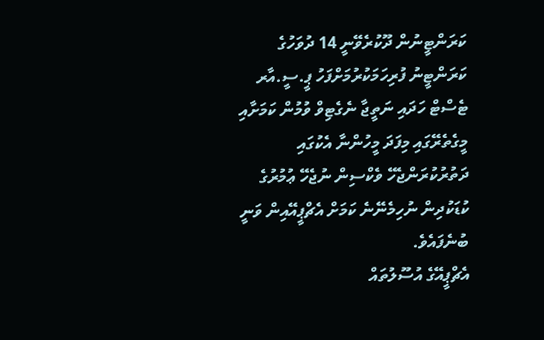ކަރަންޓީނުން ދޫކުރެވޭނީ 14 ދުވަހުގެ ކަރަންޓީނު ފުރިހަމަކުރުމަށްފަހު ޕީ.ސީ.އާރ ޓެސްޓް ހަދައި ނަތީޖާ ނެގެޓިވް ވުމުން ކަމަށާއި މީގެތެރޭގައި މިފަދަ މީހުންނާ އެކުގައި ދަތުރުކުރަންޖެހޭ ވެކްސިން ނުޖެހޭ ޢުމުރުގެ ކުޑަކުދިން ނުހިމެނޭނެ ކަމަށް އެޗްޕީއޭއިން ވަނީ ބުނެފައެވެ.
އެޗްޕީއޭގެ އުސޫލުތައް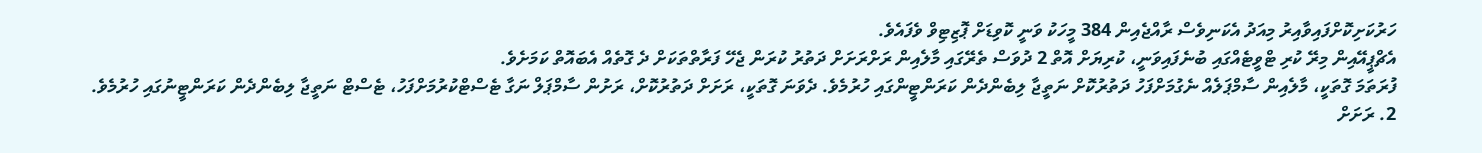ހަރުކަށިކޮށްފައިވާއިރު މިއަދު އެކަނިވެސް ރާއްޖެއިން 384 މީހަކު ވަނީ ކޮވިޑަށް ޕޮޒިޓިވް ވެފައެވެ.
އެޗްޕީއޭއިން މިރޭ ކުރި ޓްވީޓެއްގައި ބުނެފައިވަނީ، ކުރިޔަށް އޮތް 2 ދުވަސް ތެރޭގައި މާލެއިން ރަށްރަށަށް ދަތުރު ކުރަން ޖެހޭ ފަރާތްތަކަށް ދެ ގޮތެއް އެބައޮތް ކަމަށެވެ.
ފުރަތަމަ ގޮތަކީ، މާލެއިން ސާމްޕަލެއް ނެގުމަށްފަހު ދަތުރުކޮށް ނަތީޖާ ލިބެންދެން ކަރަންޓީންގައި ހުރުމެވެ. ދެވަނަ ގޮތަކީ، ރަށަށް ދަތުރުކޮށް، ރަށުން ސާމްޕަލް ނަގާ ޓެސްޓްކުރުމަށްފަހު، ޓެސްޓް ނަތީޖާ ލިބެންދެން ކަރަންޓީނުގައި ހުރުމެވެ.
2. ރަށަށް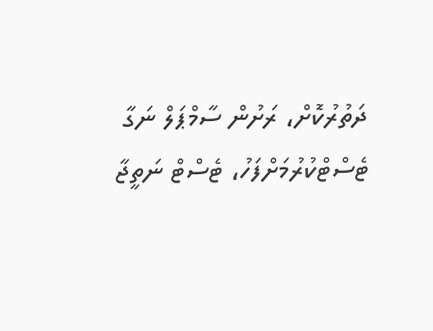ދަތުރުކޮށް، ރަށުން ސާމްޕަލް ނަގާ ޓެސްޓްކުރުމަށްފަހު، ޓެސްޓް ނަތީޖާ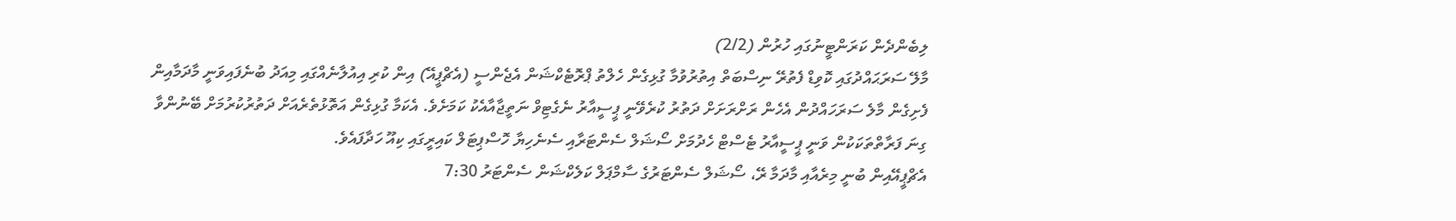ލިބެންދެން ކަރަންޓީނުގައި ހުރުން (2/2)
މާލޭ ސަރަޙައްދުގައި ކޮވިޑް ފެތުރޭ ނިސްބަތް އިތުރުވުމާ ގުޅިގެން ހެލްތު ޕްރޮޓެކްޝަން އެޖެންސީ (އެޗްޕީއޭ) އިން ކުރި އިއުލާނެއްގައި މިއަދު ބުނެފައިވަނީ މާދަމާއިން ފެށިގެން މާލެ ސަރަހައްދުން އެހެން ރަށްރަށަށް ދަތުރު ކުރެވޭނީ ޕީސީއާރު ނެގެޓިވް ނަތީޖާއާއެކު ކަމަށެވެ. އެކަމާ ގުޅިގެން އަތޮޅުތެރެއަށް ދަތުރުކުރުމަށް ބޭނުންވާ ގިނަ ފަރާތްތަކަކުން ވަނީ ޕީސީއާރު ޓެސްޓް ހެދުމަށް ސޯޝަލް ސެންޓަރާއި ސެނެހިޔާ ހޮސްޕިޓަލް ކައިރީގައި ކިއޫ ހަދާފައެވެ.
އެޗްޕީއޭއިން ބުނީ މިރެއާއި މާދަމާ ރޭ، ސޯޝަލް ސެންޓަރުގެ ސާމްޕަލް ކަލެކްޝަން ސެންޓަރު 7:30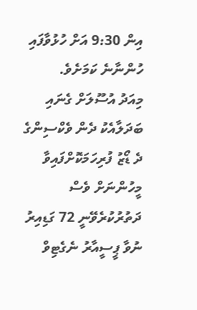އިން 9:30 އަށް ހުޅުވާފައި ހުންނާނެ ކަމަށެވެ.
މިއަދު އުސޫލަށް ގެނައި ބަދަލާއެކު ދެން ވެކްސިންގެ ދެ ޑޯޒު ފުރިހަމަކޮށްފައިވާ މީހުންނަށް ވެސް ދަތުރުކުރެވޭނީ 72 ގަޑިއިރު ނުވާ ޕީސީއާރު ނެގެޓިވް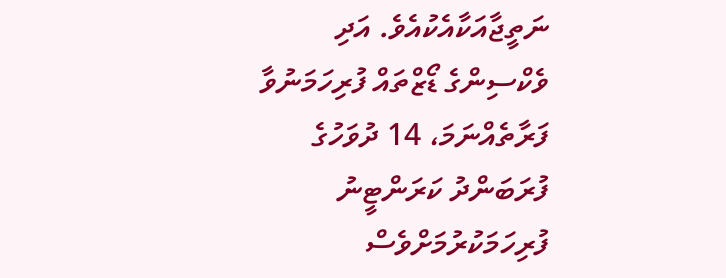ނަތީޖާއަކާއެކުއެވެ. އަދި ވެކްސިންގެ ޑޯޒްތައް ފުރިހަމަނުވާ ފަރާތެއްނަމަ، 14 ދުވަހުގެ ފުރަބަންދު ކަރަންޓީނު ފުރިހަމަކުރުމަށްވެސް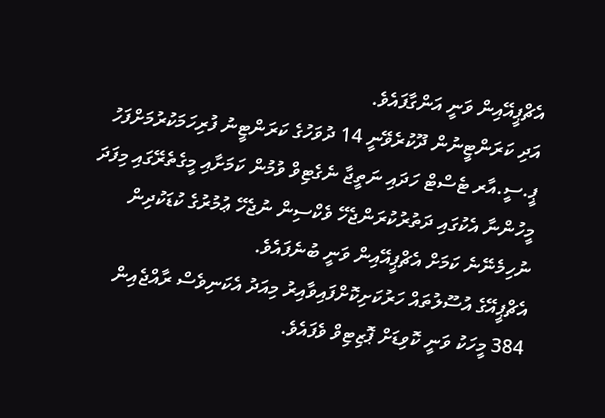އެޗްޕީއޭއިން ވަނީ އަންގާފައެވެ.
އަދި ކަރަންޓީނުން ދޫކުރެވޭނީ 14 ދުވަހުގެ ކަރަންޓީނު ފުރިހަމަކުރުމަށްފަހު ޕީ.ސީ.އާރ ޓެސްޓް ހަދައި ނަތީޖާ ނެގެޓިވް ވުމުން ކަމަށާއި މީގެތެރޭގައި މިފަދަ މީހުންނާ އެކުގައި ދަތުރުކުރަންޖެހޭ ވެކްސިން ނުޖެހޭ ޢުމުރުގެ ކުޑަކުދިން ނުހިމެނޭނެ ކަމަށް އެޗްޕީއޭއިން ވަނީ ބުނެފައެވެ.
އެޗްޕީއޭގެ އުސޫލުތައް ހަރުކަށިކޮށްފައިވާއިރު މިއަދު އެކަނިވެސް ރާއްޖެއިން 384 މީހަކު ވަނީ ކޮވިޑަށް ޕޮޒިޓިވް ވެފައެވެ.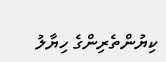ކިޔުންތެރިންގެ ހިޔާލު